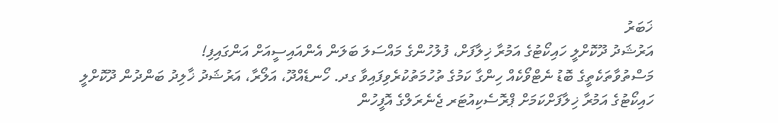ޚަބަރު
އަރުޝަދު ދޫކޮށްލީ ހައިކޯޓުގެ އަމުރާ ޚިލާފަށް، ފުލުހުންގެ މައްސަލަ ބަލަން އެންއައިސީއަށް އަންގައިފި!
މަސްތުވާތަކެތީގެ ބޮޑު ނެޓްވޯކެއް ހިންގާ ކަމުގެ ތުހުމަތުކުރެވިފައިވާ ގދ. ހޯނޑެއްދޫ، އަލޯރާ، އަރުޝަދު ޚާލިދު ބަންދުން ދޫކޮށްލީ ހައިކޯޓުގެ އަމުރާ ޚިލާފަށްކަމަށް ޕްރޮސެކިއުޓަރ ޖެނެރަލްގެ އޮފީހުން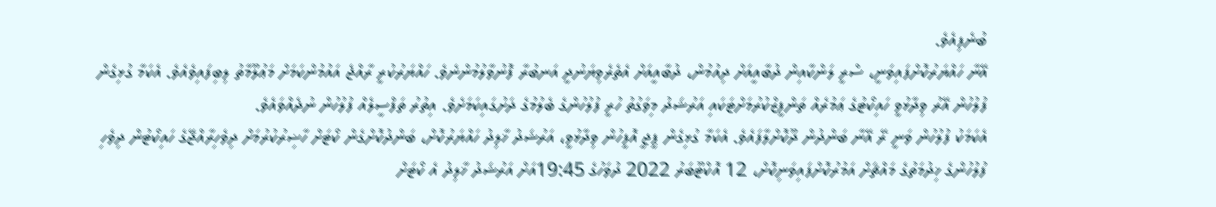ބުނެފިއެވެ.
އޭނާ ހައްޔަރުކޮށްފައިވަނީ، ސްރީ ލަންކާއިން ދުބާއީއަށް ދިއުމުން، ދުބާއީއަށް އެތެރެވިޔަނުދީ އަނބުރާ ފޮނުވާލުމުންނެވެ. ހައްޔަރުކުރީ ރާއްޖެ އައުމުންކަމަށް މަޢުލޫމާތު ލިބިފައިވެއެވެ. އެކަމާ ގުޅިގެން ފުލުހުން އޭރު ވިދާޅުވީ ހައިކޯޓުގެ ޢަމުރެއް ތަންފީޒްކުރުމަށްޓަކައި އަރުޝަދު މިވަގުތު ހުރީ ފުލުހުންގެ ބެލުމުގެ ދަށުގައިކަމަށެވެ. އިތުރު ތަފްސީލެއް ފުލުހުން ނުދެއްވައެވެ.
އެކަމަކު ފުލުހުން ވަނީ ރޭ އޭނާ ބަންދުން ދޫކޮށްލާފައެވެ. އެކަމާ ގުޅިގެން ޕީޖީ އޮފީހުން ވިދާޅުވީ، އަރުޝަދު ޚާލިދު ހައްޔަރުކޮށް، ބަންދުކޮށްގެން ކޯޓަށް ހާޟިރުކުރުމަށް ދިވެހިރާއްޖޭގެ ހައިކޯޓުން ދިވެހި ފުލުހުންގެ ޚިދުމަތުގެ މައްޗަށް އަމުރުކޮށްފައިވަނިކޮށް، 12 އޮކްޓޫބަރު 2022 ދުވަހުގެ 19:45އަށް އަރުޝަދު ޚާލިދު އެ ކޯޓަށް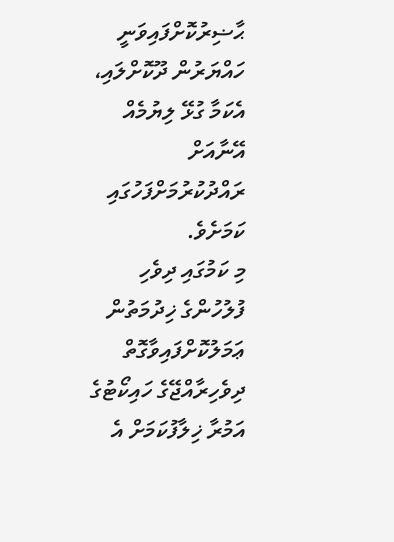ޙާޟިރުކޮށްފައިވަނީ ހައްޔަރުން ދޫކޮށްލައި، އެކަމާ ގުޅޭ ލިޔުމެއް އޭނާއަށް ރައްދުކުރުމަށްފަހުގައި ކަމަށެވެ.
މި ކަމުގައި ދިވެހި ފުލުހުންގެ ޚިދުމަތުން ޢަމަލުކޮށްފައިވާގޮތް ދިވެހިރާއްޖޭގެ ހައިކޯޓުގެ އަމުރާ ޚިލާފުކަމަށް އެ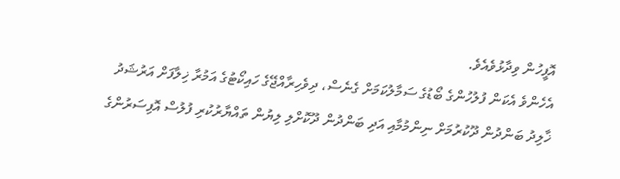އޮފީހުން ވިދާޅުވެއެވެ.
އެހެންވެ އެކަން ފުލުހުންގެ ބޯޑުގެ ސަމާލުކަމަށް ގެނެސް، ދިވެހިރާއްޖޭގެ ހައިކޯޓުގެ އަމުރާ ޚިލާފަށް އަރުޝަދު ޚާލިދު ބަންދުން ދޫކުރުމަށް ނިންމުމާއި އަދި ބަންދުން ދޫކޮށްލި ލިޔުން ތައްޔާރުކުރި ފުލުސް އޮފިސަރުންގެ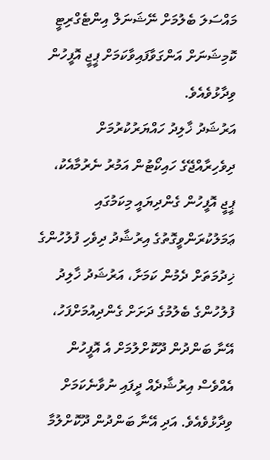މައްސަލަ ބެލުމަށް ނޭޝަނަލް އިންޓެގްރިޓީ ކޮމިޝަނަށް އަންގަވާފައިވާކަމަށް ޕީޖީ އޮފީހުން ވިދާޅުވެއެވެ.
އަރުޝަދު ޚާލިދު ހައްޔަރުކުރުމަށް ދިވެހިރާއްޖޭގެ ހައިކޯޓުން އަމުރު ނެރުމާއެކު، ޕީޖީ އޮފީހުން ގެންދިޔައީ މިކަމުގައި ޢަމަލުކުރަންވީގޮތުގެ އިރުޝާދު ދިވެހި ފުލުހުންގެ ޚިދުމަތަށް ދެމުން ކަމަށާ، އަރުޝަދު ޚާލިދު ފުލުހުންގެ ބެލުމުގެ ދަށަށް ގެންދިއުމަށްފަހު، އޭނާ ބަންދުން ދޫކޮށްލުމަށް އެ އޮފީހުން އެއްވެސް އިރުޝާދެއް ދީފައި ނުވާނެކަމަށް ވިދާޅުވެއެވެ. އަދި އޭނާ ބަންދުން ދޫކޮށްލުމާ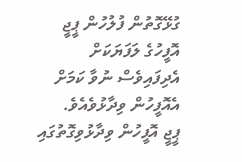ގުޅޭގޮތުން ފުލުހުން ޕީޖީ އޮފީހުގެ ލަފަޔަކަށް އެދިފައިވެސް ނުވާ ކަމަށް އެއޮފީހުން ވިދާޅުވެއެވެ.
ޕީޖީ އޮފީހުން ވިދާޅުވިގޮތުގައި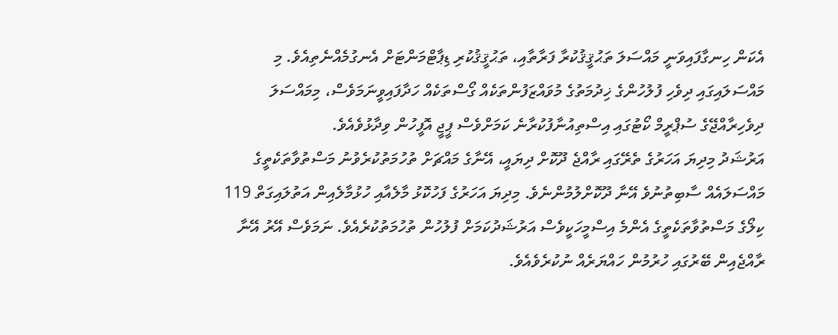އެކަން ހިނގާފައިވަނީ މައްސަލަ ތަޙުޤީޤުކުރާ ފަރާތާއި، ތަޙުޤީޤުކުރި ޑިޕާޓްމަންޓަށް އެނގުމެއްނެތިއެވެ. މި މައްސަލައިގައި ދިވެހި ފުލުހުންގެ ޚިދުމަތުގެ މުވައްޒަފުންތަކެއް ގޯސްތަކެއް ހަދާފައިވީނަމަވެސް، މިމައްސަލަ ދިވެހިރާއްޖޭގެ ސުޕްރީމް ކޯޓުގައި އިސްތިއުނާފުކުރާނެ ކަމަށްވެސް ޕީޖީ އޮފީހުން ވިދާޅުވެއެވެ.
އަރުޝަދު މިދިޔަ އަހަރުގެ ތެރޭގައި ރާއްޖެ ދޫކޮށް ދިޔައީ، އޭނާގެ މައްޗަށް ތުހުމަތުކުރެވުނު މަސްތުވާތަކެތީގެ މައްސަލައެއް ސާބިތުނުވެ އޭނާ ދޫކޮށްލުމުންނެވެ. މިދިޔަ އަހަރުގެ ފަހުކޮޅު މާލެއާއި ހުޅުމާލެއިން އަތުލައިގަތް 119 ކިލޯގެ މަސްތުވާތަކެތީގެ އެންމެ އިސްމީހަކީވެސް އަރުޝަދުކަމަށް ފުލުހުން ތުހުމަތުކުރެއެވެ. ނަމަވެސް އޭރު އޭނާ ރާއްޖެއިން ބޭރުގައި ހުރުމުން ހައްޔަރެއް ނުކުރެވެއެވެ.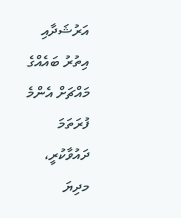އަރުޝަދާއި އިތުރު ބައެއްގެ މައްޗަށް އެންމެ ފުރަތަމަ ދައުވާކުރީ، މދިޔަ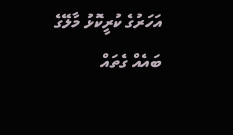އަހަރުގެ ކުރީކޮޅު މާލޭގެ ބައެއް ގެތައް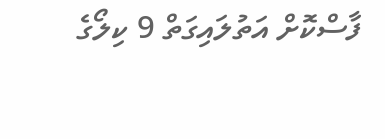ފާސްކޮށް އަތުލައިގަތް 9 ކިލޯގެ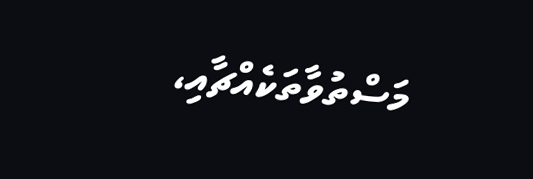މަސްތުވާތަކެއްޗާއި،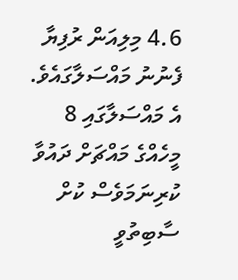4.6 މިލިއަން ރުފިޔާ ފެނުނު މައްސަލާގައެވެ. އެ މައްސަލާގައި 8 މީހެއްގެ މައްޗަށް ދައުވާ ކުރިނަމަވެސް ކުށް ސާބިތުވީ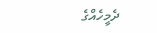ދެމީހެއްގެ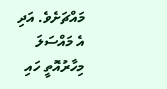މައްޗަށެވެ. އަދި އެ މައްސަލަ މިހާރުއޮތީ ހައި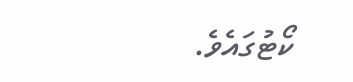ކޯޓުގައެވެ.